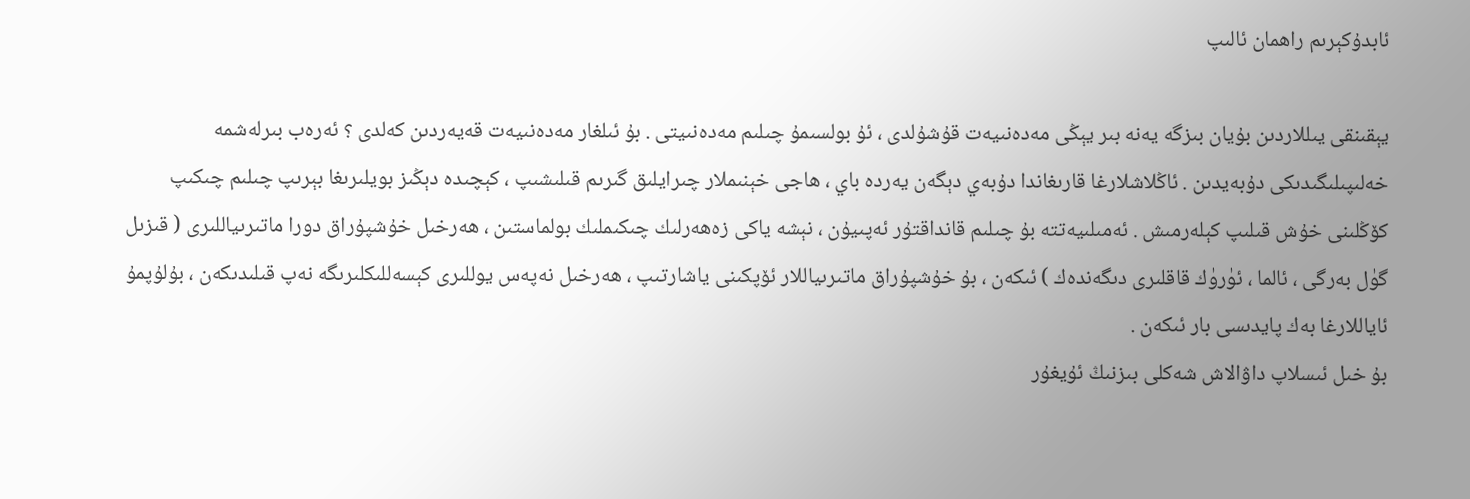ئابدۇكېرىم راھمان ئالىپ

يېقىنقى يىللاردىن بۇيان بىزگە يەنە بىر يېڭى مەدەنىيەت قۇشۇلدى ، ئۇ بولسىمۇ چىلىم مەدەنىيتى . بۇ ئىلغار مەدەنىيەت قەيەردىن كەلدى ؟ ئەرەب بىرلەشمە خەلىپىلىگىدىكى دۇبەيدىن . ئاڭلاشلارغا قارىغاندا دۇبەي دېگەن يەردە باي ، ھاجى خېنىملار چىرايلىق گىرىم قىلىشىپ ، كېچىدە دېڭىز بويلىرىغا بېرىپ چىلىم چىكىپ كۆڭلىنى خۇش قىلىپ كېلەرمىش . ئەمىلىيەتتە بۇ چىلىم قانداقتۇر ئەپىيۇن ، نېشە ياكى زەھەرلىك چىكىملىك بولماستىن ، ھەرخىل خۇشپۇراق دورا ماتىرىياللىرى ( قىزىل گۈل بەرگى ، ئالما ، ئۈرۈك قاقلىرى دىگەندەك ) ئىكەن ، بۇ خۇشپۇراق ماتىرىياللار ئۆپكىنى ياشارتىپ ، ھەرخىل نەپەس يوللىرى كېسەللىكلىرىگە نەپ قىلىدىكەن ، بۇلۇپمۇ ئاياللارغا بەك پايدىسى بار ئىكەن .
بۇ خىل ئىسلاپ داۋالاش شەكلى بىزنىڭ ئۇيغۇر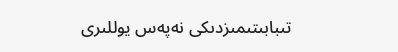تىبابىتىمىزدىكى نەپەس يوللىرى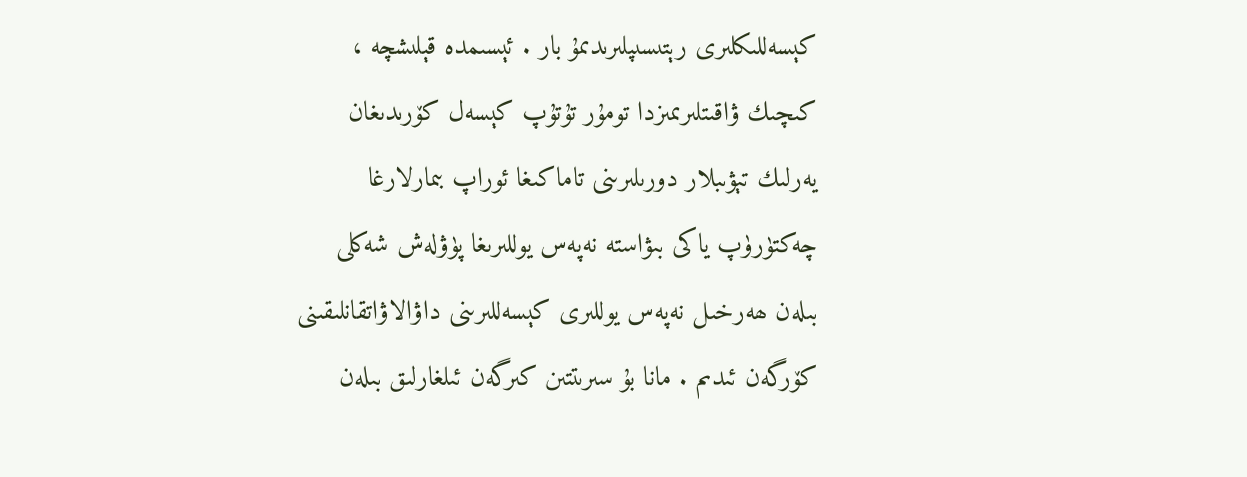كېسەللىكلىرى رېتىسىپلىرىدىمۇ بار . ئېسىمدە قېلىشچە ، كىچىك ۋاقىتلىرىمىزدا تومۇر تۇتۇپ كېسەل كۆرىدىغان يەرلىك تېۋىبلار دورىلىرىنى تاماكىغا ئوراپ بىمارلارغا چەكتۈرۈپ ياكى بىۋاستە نەپەس يوللىرىغا پۈۋلەش شەكلى بىلەن ھەرخىل نەپەس يوللىرى كېسەللىرىنى داۋالاۋاتقانلىقىنى كۆرگەن ئىدىم . مانا بۇ سىرىتتىن كىرگەن ئىلغارلىق بىلەن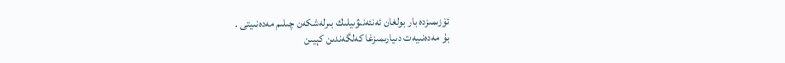ئۆزىمىزدە بار بولغان ئەنئەنىۋىيلىك بىرلەشكەن چىلىم مەدەنىيتى .
بۇ مەدەنىيەت دىيارىمىزغا كەلگەندىن كېيىن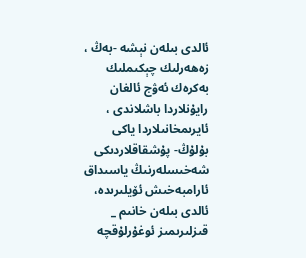ئالدى بىلەن نېشە -بەڭ ، زەھەرلىك چېكىملىك بەكرەك ئەۋج ئالغان رايۇنلاردا باشلاندى ، ئايرىمخانىلاردا ياكى بۇلۇڭ- پۇشقاقلاردىكى شەخىسلەرنىڭ ياسىداق ئارامبەخىش ئۆيلىرىدە، ئالدى بىلەن خانىم _ قىزلىرىمىز ئوغۇرلۇقچە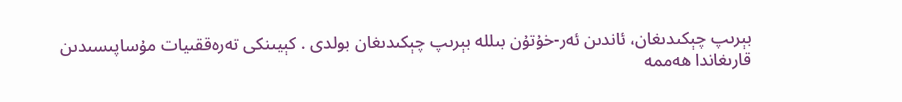بېرىپ چېكىدىغان، ئاندىن ئەر-خۇتۇن بىللە بېرىپ چېكىدىغان بولدى . كېيىنكى تەرەققىيات مۇساپىسىدىن قارىغاندا ھەممە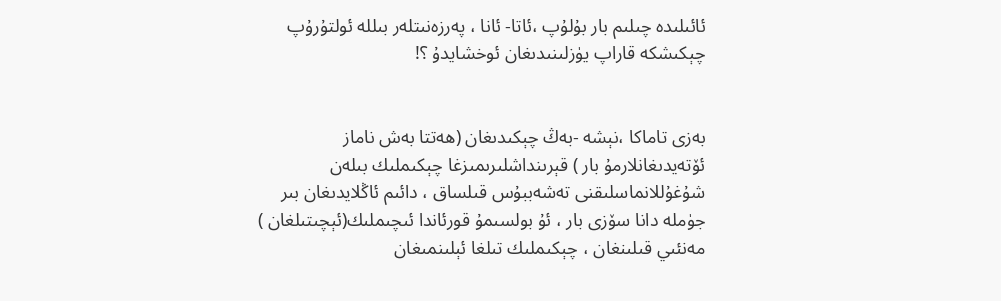ئائىلىدە چىلىم بار بۇلۇپ ،ئاتا- ئانا ، پەرزەنىتلەر بىللە ئولتۇرۇپ چېكىشكە قاراپ يۈزلىنىدىغان ئوخشايدۇ ؟!


بەزى تاماكا ،نېشە -بەڭ چېكىدىغان (ھەتتا بەش ناماز ئۆتەيدىغانلارمۇ بار ) قېرىنداشلىرىمىزغا چېكىملىك بىلەن شۇغۇللانماسلىقنى تەشەببۇس قىلساق ، دائىم ئاڭلايدىغان بىر جۈملە دانا سۆزى بار ، ئۇ بولسىمۇ قورئاندا ئىچىملىك(ئېچىتىلغان ) مەنئىي قىلىنغان ، چېكىملىك تىلغا ئېلىنمىغان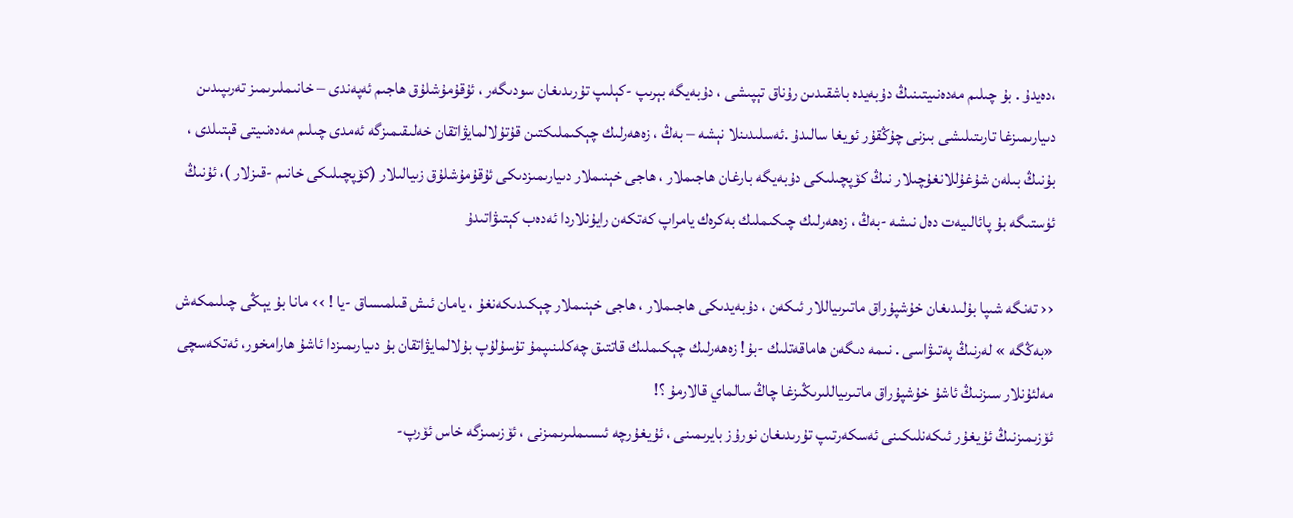،دەيدۇ . بۇ چىلىم مەدەنىيتىنىڭ دۇبەيدە باشقىدىن رۇناق تېپىشى ، دۇبەيگە بېرىپ -كېلىپ تۇرىدىغان سودىگەر ، ئۇقۇمۇشلۇق ھاجىم ئەپەندى – خانىملىرىمىز تەرىپىدىن دىيارىمىزغا تارىتىلىشى بىزنى چۇڭقۇر ئويغا سالىدۇ .ئەسلىدىنلا نېشە – بەڭ ، زەھەرلىك چېكىملىكتىن قۇتۇلالمايۋاتقان خەلىقىمىزگە ئەمدى چىلىم مەدەنىيتى قېتىلدى ، بۇنىڭ بىلەن شۇغۇللانغۇچىلار نىڭ كۆپچىلىكى دۇبەيگە بارغان ھاجىملار ، ھاجى خېنىملار دىيارىمىزدىكى ئۇقۇمۇشلۇق زىيالىلار (كۆپچىلىكى خانىم -قىزلار )، ئۇنىڭ ئۈستىگە بۇ پائالىيەت دەل نىشە -بەڭ ، زەھەرلىك چىكىملىك بەكرەك يامراپ كەتكەن رايۇنلاردا ئەدەب كېتىۋاتىدۇ

‹‹ تەنگە شىپا بۇلىدىغان خۇشپۇراق ماتىرىياللار ئىكەن ، دۇبەيدىكى ھاجىملار ، ھاجى خېنىملار چېكىدىكەنغۇ ، يامان ئىش قىلمىساق -يا ! ›› مانا بۇ يېڭى چىلىمكەش «بەڭگە » لەرنىڭ پەتىۋاسى . نىمە دىگەن ھاماقەتلىك -بۇ! زەھەرلىك چېكىملىك قاتتىق چەكلىنىپمۇ تۇسۇلۇپ بۇلالمايۋاتقان بۇ دىيارىمىزدا ئاشۇ ھارامخور، ئەتكەسچى مەلئۇنلار سىزنىڭ ئاشۇ خۇشپۇراق ماتىرىياللىرىڭىزغا چاڭ سالماي قالارمۇ ؟!
ئۆزىمىزنىڭ ئۇيغۇر ئىكەنلىكىنى ئەسكەرتىپ تۇرىدىغان نورۇز بايرىمىنى ، ئۇيغۇرچە ئىسىملىرىمىزنى ، ئۆزىمىزگە خاس ئۆرپ-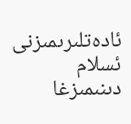ئادەتلىرىمىزنى ئسلام دىنىمىزغا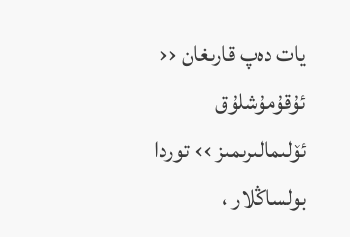يات دەپ قارىغان ‹‹ ئۇقۇمۇشلۇق ئۆلىمالىرىمىز ›› توردا بولساڭلار ،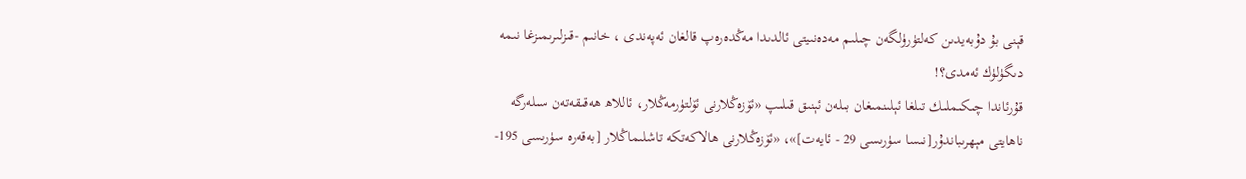قېنى بۇ دۇبەيدىن كەلتۈرۈلگەن چىلىم مەدەنىيتى ئالدىدا مەڭدەرەپ قالغان ئەپەندى ، خانىم -قىزلىرىمىزغا نىمە دىگۈلۈك ئەمدى؟!
قۇرئاندا چىكىملىك تىلغا ئېلىنمىغان بىلەن ئېنىق قىلىپ «ئۆزەڭلارنى ئۆلتۈرمەڭلار، ئاللاھ ھەقىقەتەن سىلەرگە ناھايتى مېھرىباندۇر[نىسا سۈرىسى 29 - ئايەت]»، «ئۆزەڭلارنى ھالاكەتكە تاشلىماڭلار [بەقەرە سۈرىسى 195-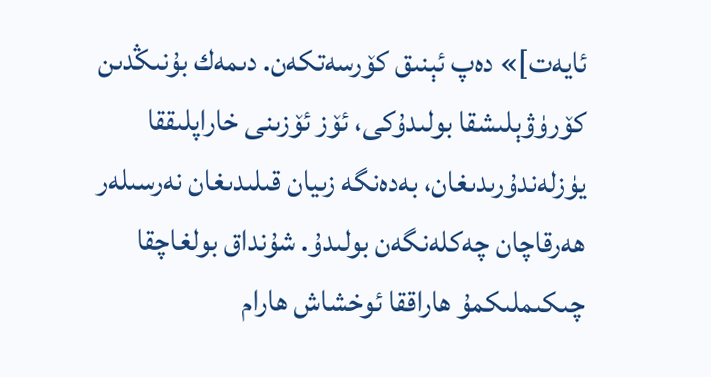ئايەت]» دەپ ئېنىق كۆرسەتكەن. دىمەك بۇنىڭدىن كۆرۈۋېلىشقا بولىدۇكى، ئۆز ئۆزىنى خاراپلىققا يۈزلەندۇرىدىغان، بەدەنگە زىيان قىلىدىغان نەرسىلەر ھەرقاچان چەكلەنگەن بولىدۇ. شۇنداق بولغاچقا چىكىملىكمۇ ھاراققا ئوخشاش ھارام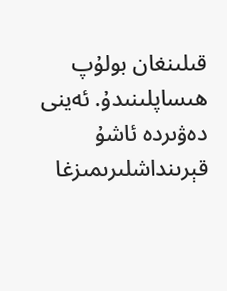قىلىنغان بولۇپ ھىساپلىنىدۇ. ئەينى دەۋىردە ئاشۇ قېرىنداشلىرىمىزغا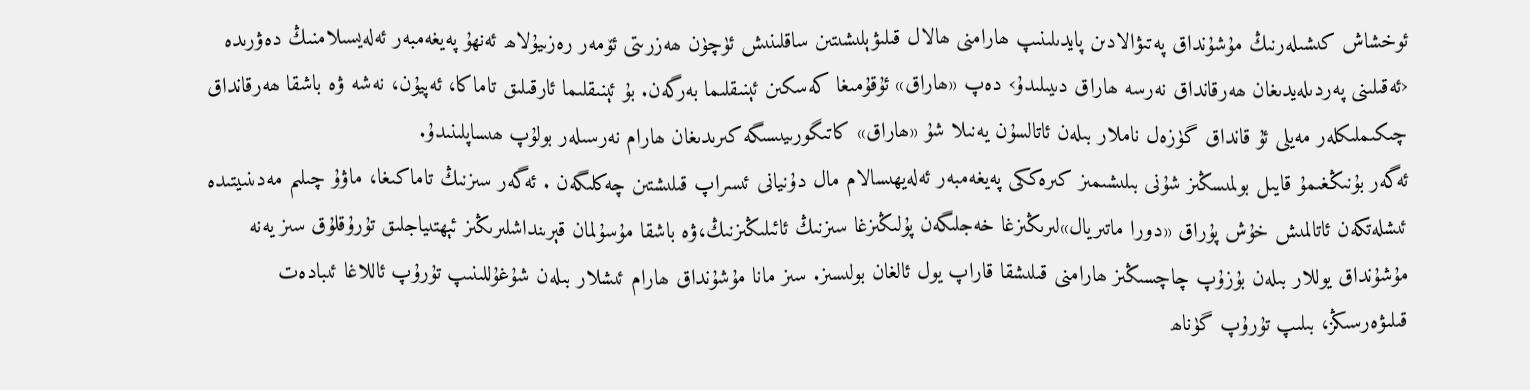ئوخشاش كىشىلەرنىڭ مۇشۇنداق پەتىۋالادىن پايدىلىنىپ ھارامنى ھالال قىلىۋېلىشىتىن ساقلىنىش ئۈچۈن ھەزرىتى ئۆمەر رەزىيۇلاھ ئەنھۇ پەيغەمبەر ئەلەيسىلامنىڭ دەۋرىدە ‹ئەقىلىنى پەردىلەيدىغان ھەرقانداق نەرسە ھاراق دىيىلىدۇ› دەپ «ھاراق» ئۇقۇمىغا كەسكىن ئېنىقلىما بەرگەن. بۇ ئېنىقلىما ئارقىلىق تاماكا، ئەپيۇن، نەشە ۋە باشقا ھەرقانداق چىكىملىكلەر مەيلى ئۇ قانداق گۈزەل ناملار بىلەن ئاتالسۇن يەنىلا شۇ «ھاراق» كاتىگورىيىسىگە كىرىدىغان ھارام نەرسىلەر بولۇپ ھىساپلىنىدۇ.
ئەگەر بۇنىڭغىمۇ قايىل بولمىسڭىز شۇنى بىلىشىمىز كىرەككى پەيغەمبەر ئەلەيھىسالام مال دۇنيانى ئىسراپ قىلىشتىن چەكلىگەن . ئەگەر سىزنىڭ تاماكىغا، ماۋۇ چىلىم مەدىنىيتىدە ئىشلەتكەن ئاتالمىش خۇش پۇراق «دورا ماتىريال»لىرىڭىزغا خەجلىگەن پۇلىڭىزغا سىزنىڭ ئائىلىڭىزنىڭ،ۋە باشقا مۇسۇلمان قېرىنداشلىرىڭىز ئېھتىياجلىق تۇرۇقلۇق سىز يەنە مۇشۇنداق يوللار بىلەن بۇزۇپ چاچسىڭىز ھارامنى قىلىشقا قاراپ يول ئالغان بولىسىز. سىز مانا مۇشۇنداق ھارام ئىشلار بىلەن شۇغۇللىنىپ تۇرۇپ ئاللاغا ئىبادەت قىلىۋەرسىڭز، بىلىپ تۇرۇپ گۈناھ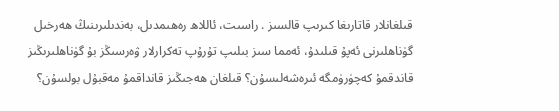قىلغانلار قاتارىغا كىرىپ قالسىز . راسىت، ئاللاھ رەھىمدىل، بەندىلىرىنىڭ ھەرخىل گۈناھلىرنى ئەپۇ قىلىدۇ، ئەمما سىز بىلىپ تۇرۇپ تەكرارلار ۋەرسىڭز بۇ گۈناھلىرىڭىز قاندقمۇ كەچۈرۈمگە ئىرەشەلىسۇن؟ قىلغان ھەجىڭىز قانداقمۇ مەقبۇل بولسۇن؟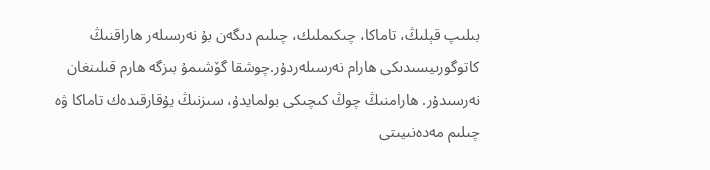بىلىپ قېلىڭ، تاماكا، چىكىملىك، چىلىم دىگەن بۇ نەرسىلەر ھاراقنىڭ كاتوگورىيسىدىكى ھارام نەرسىلەردۇر.چوشقا گۆشىمۇ بىزگە ھارم قىلىنغان نەرسىدۇر. ھارامنىڭ چوڭ كىچىكى بولمايدۇ، سىزنىڭ يۇقارقىدەك تاماكا ۋە چىلىم مەدەنىيىتى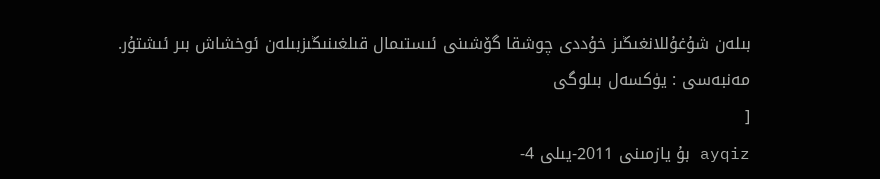بىلەن شۇغۇللانغىڭىز خۇددى چوشقا گۆشىنى ئىستىمال قىلغىنىڭىزبىلەن ئوخشاش بىر ئىشتۇر.
مەنبەسى : يۈكسەل بىلوگى
[
ayqiz بۇ يازمىنى 2011-يىلى 4-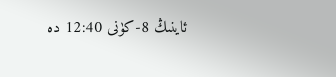ئاينىڭ 8-كۈنى 12:40 دە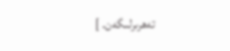تەھرىرلىگەن. ]